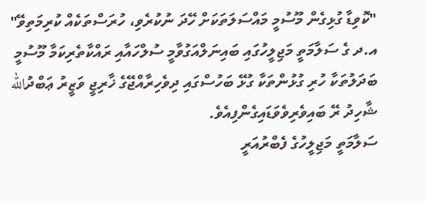"ކޮވިޑާ ގުޅިގެން މޫސުމީ މައްސަލަތަކަށް ހޭދަ ނުކުރެވި، ހުރަސްތަކެއް ކުރިމަތިވޭ"
އ.ދ ގެ ސަލާމަތީ މަޖިލީހުގައި ބައިނަލްއަގުވާމީ ސުލްހައާއި ރައްކާތެރިކަމާ މޫސުމީ ބަދަލުތަކާ ހުރި ގުޅުންތަކާ ގުޅޭ ބަހުސްގައި ދިވެހިރާއްޖޭގެ ޚާރިޖީ ވަޒީރު ޢަބްދުالله ޝާހިދު ރޭ ބައިވެރިވެވަޑައިގެންފިއެވެ.
ސަލާމަތީ މަޖިލީހުގެ ފެބްރުއަރީ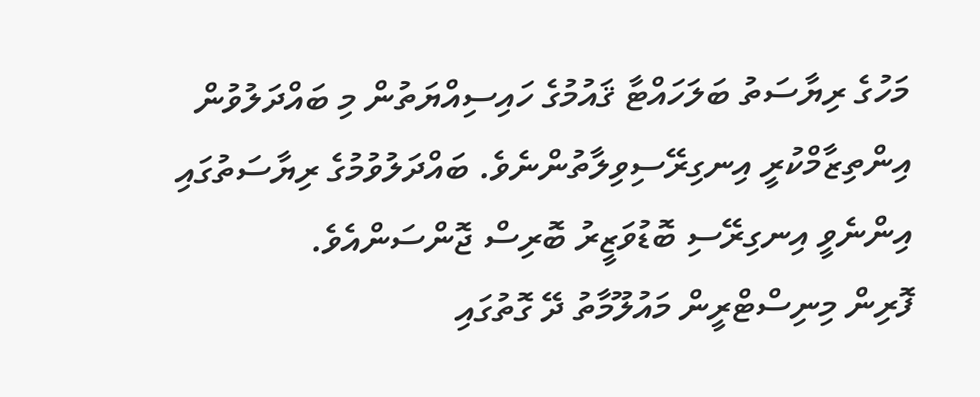މަހުގެ ރިޔާސަތު ބަލަހައްޓާ ޤައުމުގެ ހައިސިއްޔަތުން މި ބައްދަލުވުން އިންތިޒާމްކުރީ އިނގިރޭސިވިލާތުންނެވެ. ބައްދަލުވުމުގެ ރިޔާސަތުގައި އިންނެވީ އިނގިރޭސި ބޮޑުވަޒީރު ބޮރިސް ޖޮންސަންއެވެ.
ފޮރިން މިނިސްޓްރީން މައުލޫމާތު ދޭ ގޮތުގައި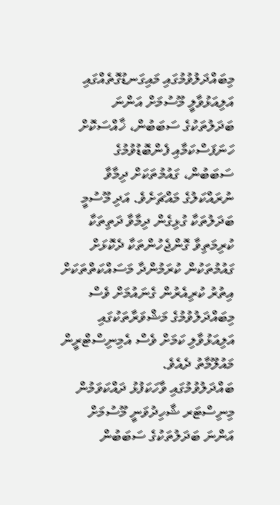މިބައްދަލުވުމުގައި މައިގަނޑުގޮތެއްގައި އަލިއަޅުވާލީ މޫސުމަށް އަންނަ ބަދަލުތަކުގެ ސަބަބުން، ޚާއްސަކޮށް ހަނަފަސްކަމާއި ފެންބޮޑުވުމުގެ ސަބަބުން، ގައުމުތަކަށް ދިމާވާ ނުރައްކަލުގެ މައްޗަށެވެ. އަދި މޫސުމީ ބަދަލުތަކާ ގުޅިގެން ދިމާވާ ދަތިތަކާ ކުރިމަތިވާ ގޮންޖެހުންތަކާ ދެކޮޅަށް ގައުމުތަކުން ކުރަމުންދާ މަސައްކަތްތަކަށް އިތުރު ކުރިއެރުން ގެނައުމަށް ވެސް މިބައްދަލުވުމުގެ މަޝްވަރާތަކުގައި އަލިއަޅުވާލި ކަމަށް ވެސް އެމިނިސްޓްރީން މައުލޫމާތު ދެއެވެ.
ބައްދަލުވުމުގައި ވާހަކަފުޅު ދައްކަވަމުން މިނިސްޓަރ ޝާހިދުވަނީ މޫސުމަށް އަންނަ ބަދަލުތަކުގެ ސަބަބުން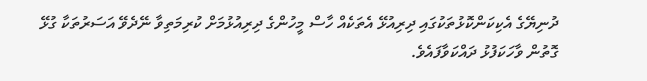ދުނިޔޭގެ އެކިކަންކޮޅުތަކުގައި ދިރިއުޅޭ އެތަކެއް ހާސް މީހުންގެ ދިރިއުޅުމަށް ކުރިމަތިވާ ނޭދެވޭ އަސަރުތަކާ ގުޅޭ ގޮތުން ވާހަކަފުޅު ދައްކަވާފައެވެ.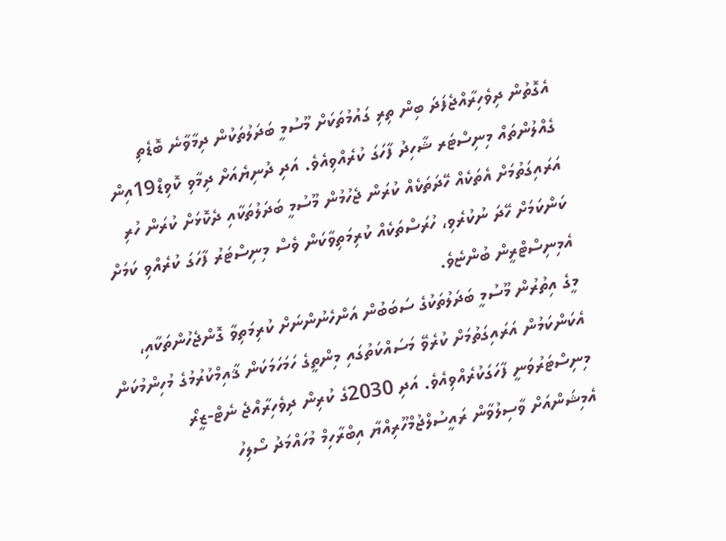އެގޮތުން ދިވެހިރާއްޖެފަދަ ބިން ތިރި ގައުމުތަކަށް މޫސުމީ ބަދަލުތަކުން ދިމާވާނެ ބޮޑެތި ގެއްލުންތައް މިނިސްޓަރ ޝާހިދު ފާހަގަ ކުރެއްވިއެވެ. އަދި ދުނިޔެއަށް ދިމާވި ކޮވިޑް19އިން އަރައިގަތުމަށް އެތަކެއް ހޭދަތަކެއް ކުރަން ޖެހުމުން މޫސުމީ ބަދަލުތަކާއި ދެކޮޅަށް ކުރަން ހުރި ކަންކަމަށް ހޭދަ ނުކުރެވި، ހުރަސްތަކެއް ކުރިމަތިވާކަން ވެސް މިނިސްޓަރު ފާހަގަ ކުރެއްވި ކަމަށް އެމިނިސްޓްރީން ބުންޏެވެ.
މީގެ އިތުރުން މޫސުމީ ބަދަލުތަކުގެ ސަބަބުން އަންހެނުންނަށް ކުރިމަތިވާ ގޮންޖެހުންތަކާއި، އެކަންކަމުން އަރައިގަތުމަށް ކުރެވޭ މަސައްކަތުގައި މިންތީގެ ހަމަހަމަކަން ޤާއިމްކުރުމުގެ މުހިންމުކަން މިނިސްޓަރުވަނީ ފާހަގަކުރެއްވިއެވެ. އަދި 2030ގެ ކުރިން ދިވެހިރާއްޖެ ނެޓް-ޒީރޯ އެމިޝަންއަށް ވާސިލުވާން ރައީސުލްޖުމްހޫރިއްޔާ އިބްރާހިމް މުހައްމަދު ސޯލިހު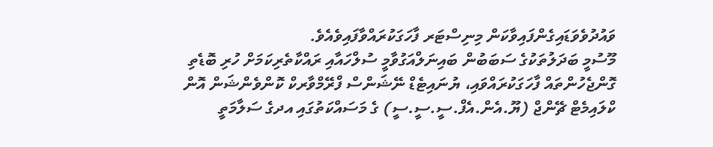ވައުދުވެވަޑައިގެންފައިވާކަން މިނިސްޓަރ ފާހަގަކުރައްވާފައިވެއެވެ.
މޫސުމީ ބަދަލުތަކުގެ ސަބަބުން ބައިނަލްއަގުވާމީ ސުލްހައާއި ރައްކާތެރިކަމަށް ހުރި ބޮޑެތި ގޮންޖެހުންތައް ފާހަގަކުރައްވައި، ޔުނައިޓެޑް ނޭޝަންސް ފްރޭމްވާރކް ކޮންވެންޝަން އޮން ކްލައިމެޓް ޗޭންޖް (ޔޫ.އެން.އެފް.ސީ.ސީ.ސީ) ގެ މަސައްކަތުގައި އދގެ ސަލާމަތީ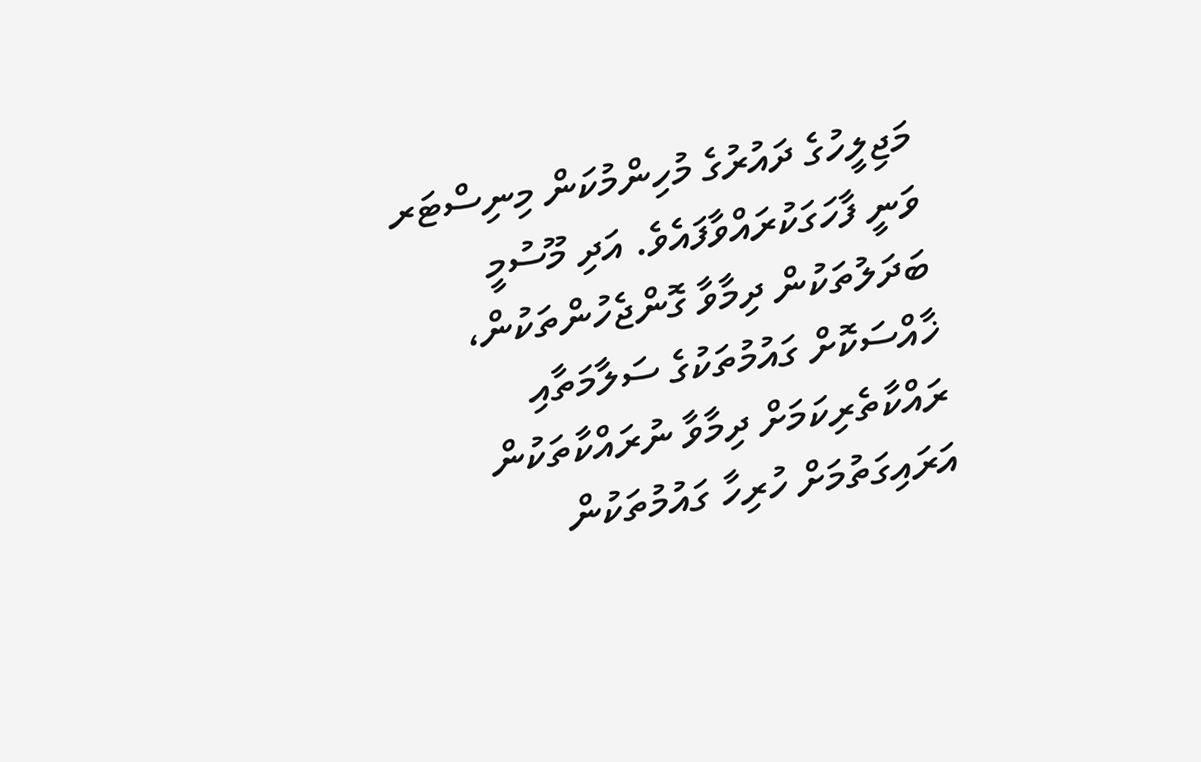މަޖިލީހުގެ ދައުރުގެ މުހިންމުކަން މިނިސްޓަރ ވަނީ ފާހަގަކުރައްވާފައެވެ. އަދި މޫސުމީ ބަދަލުތަކުން ދިމާވާ ގޮންޖެހުންތަކުން، ޚާއްސަކޮށް ގައުމުތަކުގެ ސަލާމަތާއި ރައްކާތެރިކަމަށް ދިމާވާ ނުރައްކާތަކުން އަރައިގަތުމަށް ހުރިހާ ގައުމުތަކުން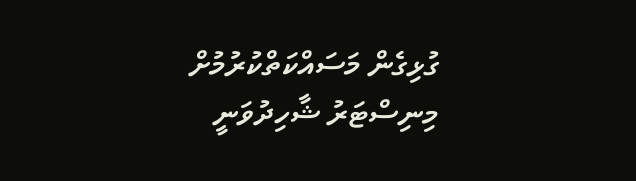ގުޅިގެން މަސައްކަތްކުރުމުށް މިނިސްޓަރު ޝާހިދުވަނީ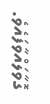ގޮވާލައްވާފައެވެ.